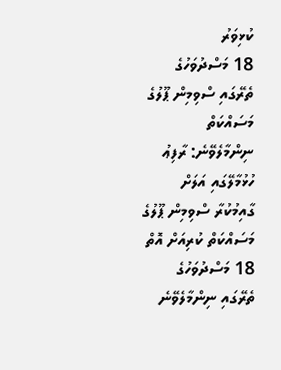ކުޅިވަރު
18 މަސްދުވަހުގެ ތެރޭގައި ސްވިމިން ޕޫލުގެ މަސައްކަތް ނިންމާލެވޭނެ: ރާފިޢު
ހުޅުމާލޭގައި އަލަށް ގާއިމުކުރާ ސްވިމިން ޕޫލުގެ މަސައްކަތް ކުރިއަށް އޮތް 18 މަސްދުވަހުގެ ތެރޭގައި ނިންމާލެވޭނެ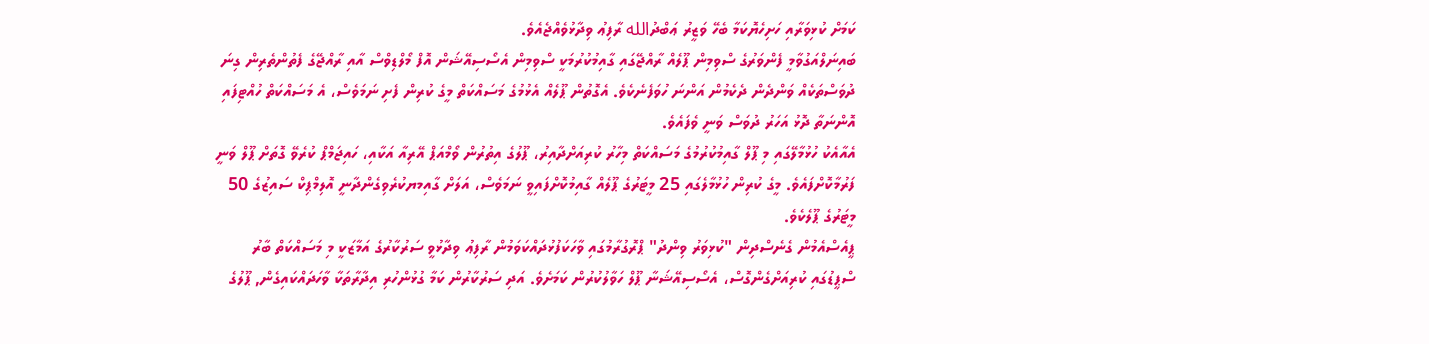ކަމަށް ކުޅިވަރާއި ހަށިހެޔޮކަމާ ބެހޭ ވަޒީރު ޢަބްދުالله ރާފިޢު ވިދާޅުވެއްޖެއެވެ.
ބައިނަލްއަގުވާމީ ފެންވަރުގެ ސްވިމިން ޕޫލެއް ރާއްޖޭގައި ގާއިމުކުރުމަކީ ސްވިމިން އެސޯސިއޭޝަން އޮފް މޯލްޑިވްސް އާއި ރާއްޖޭގެ ފެތުންތެރިން ގިނަ ދުވަސްތަކެއް ވަންދެން ދެކެމުން އަންނަ ހުވަފެނެކެވެ. އެގޮތުން ޕޫލެއް އެޅުމުގެ މަސައްކަތް މީގެ ކުރިން ފެށި ނަމަވެސް، އެ މަސައްކަތް ހުއްޓިފައި އޮންނަތާ ދޮޅު އަހަރު ދުވަސް ވަނީ ވެފައެވެ.
އެއާއެކު ހުޅުމާލޭގައި މި ޕޫލް ގާއިމުކުރުމުގެ މަސައްކަތް މިހާރު ކުރިއަށްދާއިރު، ޕޫލުގެ އިތުރުން ވޯމްއަޕް އޭރިއާ އަކާއި، ހައިޖަމްޕް ކުރެވޭ ގޮތަށް ޕޫލް ވަނީ ފަރުމާކޮށްފައެވެ. މީގެ ކުރިން ހުޅުމާލެގައި 25 މީޓަރުގެ ޕޫލެއް ގާއިމުކޮށްފައިވީ ނަމަވެސް، އަލަށް ގާއިމޔކުރެވިގެންދާނީ އޮލިމްޕިކް ސައިޒުގެ 50 މީޓަރުގެ ޕޫލެކެވެ.
ޕީއެސްއެމުން ގެނެސްދިން "ކުޅިވަރު ވިންދު" ޕްރޮގުރާމުގައި ވާހަކަފުޅުދައްކަވަމުން ރާފިޢު ވިދާޅުވީ ސަރުކާރުގެ އަމާޒަކީ މި މަސައްކަތް ބާރު ސްޕީޑުގައި ކުރިއަށްގެންގޮސް، އެސޯސިއޭޝަނާ ޕޫލް ހަވާލުކުރުން ކަމަށެވެ. އަދި ސަރުކާރުން ކަމާ ގުޅުންހުރި އިދާރާތަކާ ވާހަދައްކައިގެން, ޕޫލުގެ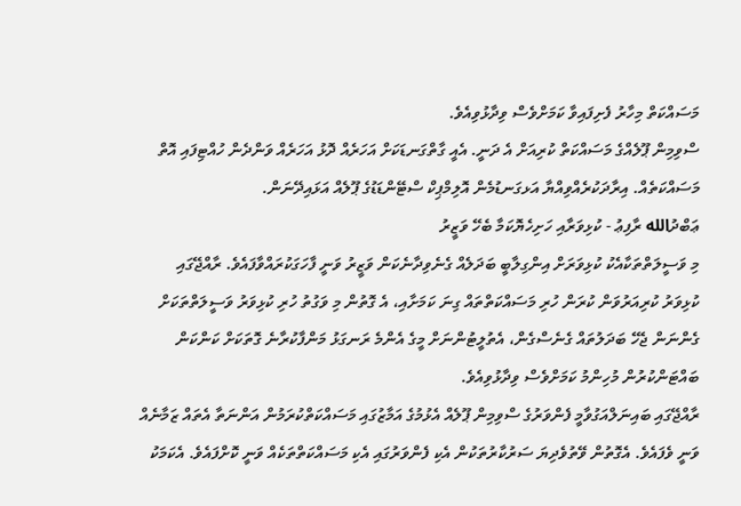މަސައްކަތް މިހާރު ފެށިފައިވާ ކަމަށްވެސް ވިދާޅުވިއެވެ.
ސްވިމިން ޕޫލެއްގެ މަސައްކަތް ކުރިއަށް އެ ދަނީ. އެއީ ގާތްގަނޑަކަށް އަހަރެއް ދޮޅު އަހަރެއް ވަންދެން ހުއްޓިފައި އޮތް މަސައްކަތެއް. އިރާދަކުރެއްވިއްޔާ އަޅގަނޑުމެން އޮލިމްޕިކް ސްޓޭންޑަޑުގެ ޕޫލެއް އަޅައިދޭނަން.
ޢަބްދުالله ރާފިޢު - ކުޅިވަރާއި ހަށިހެޔޮކަމާ ބެހޭ ވަޒީރު
މި ވަސީލަތްތަކާއެކު ކުޅިވަރަށް އިންގިލާބީ ބަދަލެއް ގެނެވިދާނެކަން ވަޒީރު ވަނީ ފާހަގަކުރައްވާފައެވެ. ރާއްޖޭގައި ކުޅިވަރު ކުރިއަރުވަން ކުރަން ހުރި މަސައްކަތްތައް ގިނަ ކަމަށާއި، އެ ގޮތުން މި ވަގުތު ހުރި ކުޅިވަރު ވަސީލަތްތަކަށް ގެންނަން ޖެހޭ ބަދަލުތައް ގެނެސްގެން، އެތުލީޓުންނަށް މީގެ އެންމެ ރަނގަޅު މަންފާކުރާނެ ގޮތަކަށް ކަންކަން ބައްޓަންކުރުން މުހިންމު ކަމަށްވެސް ވިދާޅުވިއެވެ.
ރާއްޖޭގައި ބައިނަލްއަގުވާމީ ފެންވަރުގެ ސްވިމިން ޕޫލެއް އެޅުމުގެ އަމާޒުގައި މަސައްކަތްކުރަމުން އަންނަތާ އެތައް ޒަމާނެއް ވަނީ ވެފައެވެ. އެގޮތުން ވޭތުވެދިޔަ ސަރުކާރުތަކުން އެކި ފެންވަރުގައި އެކި މަސައްކަތްތަކެއް ވަނީ ކޮށްފައެވެ. އެކަމަކު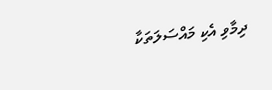ދިމާވި އެކި މައްސަލަތަކާ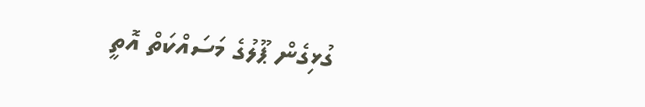ގުޅިގެން ޕޫލުގެ މަސައްކަތް އޮތީ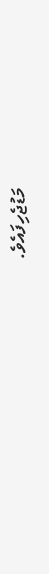މަޑުޖެހިފައެވެ.